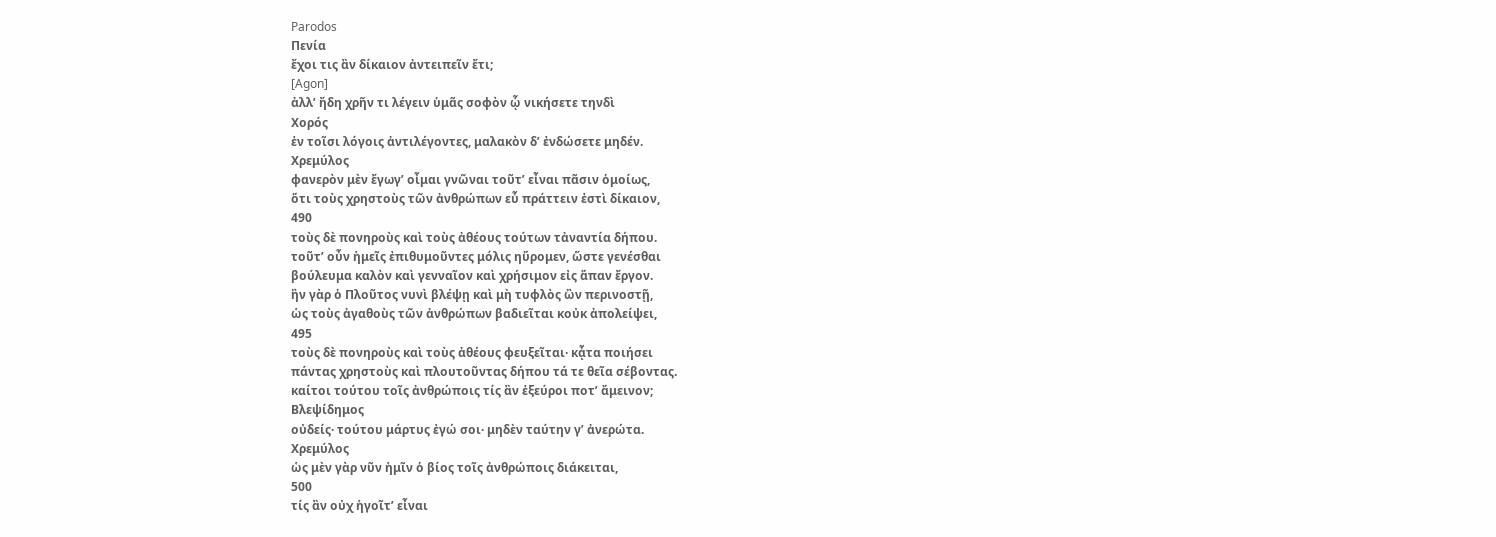Parodos
Πενία
ἔχοι τις ἂν δίκαιον ἀντειπεῖν ἔτι;
[Agon]
ἀλλʼ ἤδη χρῆν τι λέγειν ὑμᾶς σοφὸν ᾧ νικήσετε τηνδὶ
Χορός
ἐν τοῖσι λόγοις ἀντιλέγοντες, μαλακὸν δʼ ἐνδώσετε μηδέν.
Χρεμύλος
φανερὸν μὲν ἔγωγʼ οἶμαι γνῶναι τοῦτʼ εἶναι πᾶσιν ὁμοίως,
ὅτι τοὺς χρηστοὺς τῶν ἀνθρώπων εὖ πράττειν ἐστὶ δίκαιον,
490
τοὺς δὲ πονηροὺς καὶ τοὺς ἀθέους τούτων τἀναντία δήπου.
τοῦτʼ οὖν ἡμεῖς ἐπιθυμοῦντες μόλις ηὕρομεν, ὥστε γενέσθαι
βούλευμα καλὸν καὶ γενναῖον καὶ χρήσιμον εἰς ἅπαν ἔργον.
ἢν γὰρ ὁ Πλοῦτος νυνὶ βλέψῃ καὶ μὴ τυφλὸς ὢν περινοστῇ,
ὡς τοὺς ἀγαθοὺς τῶν ἀνθρώπων βαδιεῖται κοὐκ ἀπολείψει,
495
τοὺς δὲ πονηροὺς καὶ τοὺς ἀθέους φευξεῖται· κᾆτα ποιήσει
πάντας χρηστοὺς καὶ πλουτοῦντας δήπου τά τε θεῖα σέβοντας.
καίτοι τούτου τοῖς ἀνθρώποις τίς ἂν ἐξεύροι ποτʼ ἄμεινον;
Βλεψίδημος
οὐδείς· τούτου μάρτυς ἐγώ σοι· μηδὲν ταύτην γʼ ἀνερώτα.
Χρεμύλος
ὡς μὲν γὰρ νῦν ἡμῖν ὁ βίος τοῖς ἀνθρώποις διάκειται,
500
τίς ἂν οὐχ ἡγοῖτʼ εἶναι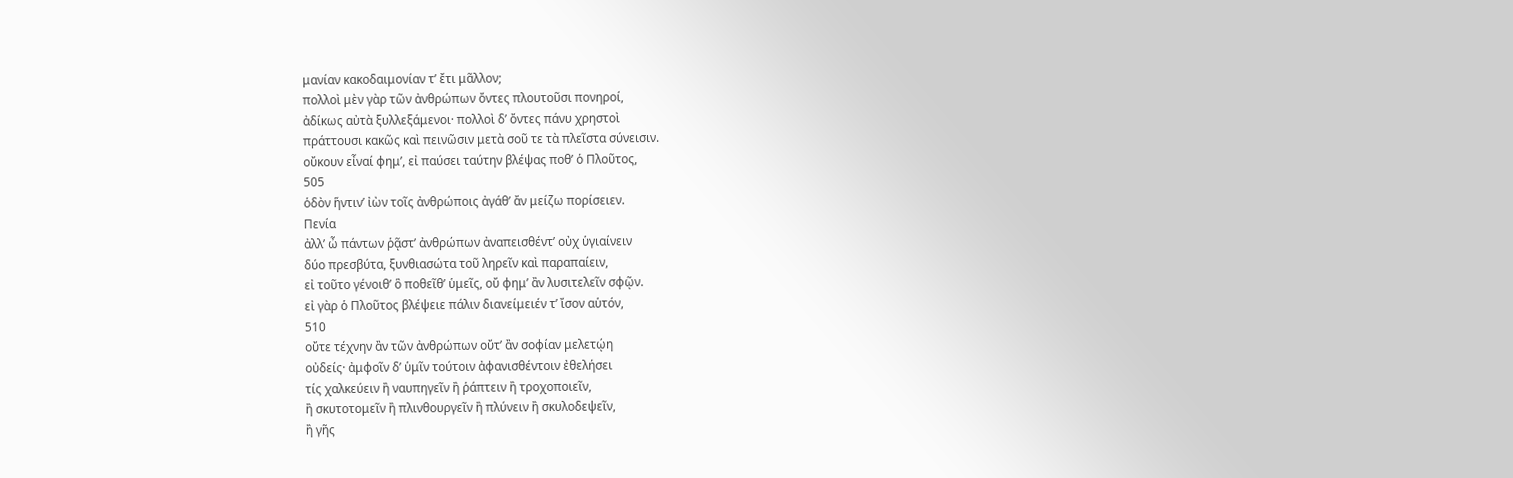μανίαν κακοδαιμονίαν τʼ ἔτι μᾶλλον;
πολλοὶ μὲν γὰρ τῶν ἀνθρώπων ὄντες πλουτοῦσι πονηροί,
ἀδίκως αὐτὰ ξυλλεξάμενοι· πολλοὶ δʼ ὄντες πάνυ χρηστοὶ
πράττουσι κακῶς καὶ πεινῶσιν μετὰ σοῦ τε τὰ πλεῖστα σύνεισιν.
οὔκουν εἶναί φημʼ, εἰ παύσει ταύτην βλέψας ποθʼ ὁ Πλοῦτος,
505
ὁδὸν ἥντινʼ ἰὼν τοῖς ἀνθρώποις ἀγάθʼ ἄν μείζω πορίσειεν.
Πενία
ἀλλʼ ὦ πάντων ῥᾷστʼ ἀνθρώπων ἀναπεισθέντʼ οὐχ ὑγιαίνειν
δύο πρεσβύτα, ξυνθιασώτα τοῦ ληρεῖν καὶ παραπαίειν,
εἰ τοῦτο γένοιθʼ ὃ ποθεῖθʼ ὑμεῖς, οὔ φημʼ ἂν λυσιτελεῖν σφῷν.
εἰ γὰρ ὁ Πλοῦτος βλέψειε πάλιν διανείμειέν τʼ ἴσον αὑτόν,
510
οὔτε τέχνην ἂν τῶν ἀνθρώπων οὔτʼ ἂν σοφίαν μελετῴη
οὐδείς· ἀμφοῖν δʼ ὑμῖν τούτοιν ἀφανισθέντοιν ἐθελήσει
τίς χαλκεύειν ἢ ναυπηγεῖν ἢ ῥάπτειν ἢ τροχοποιεῖν,
ἢ σκυτοτομεῖν ἢ πλινθουργεῖν ἢ πλύνειν ἢ σκυλοδεψεῖν,
ἢ γῆς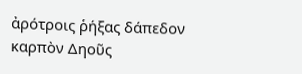ἀρότροις ῥήξας δάπεδον καρπὸν Δηοῦς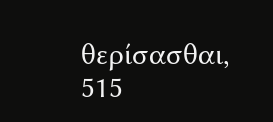θερίσασθαι,
515